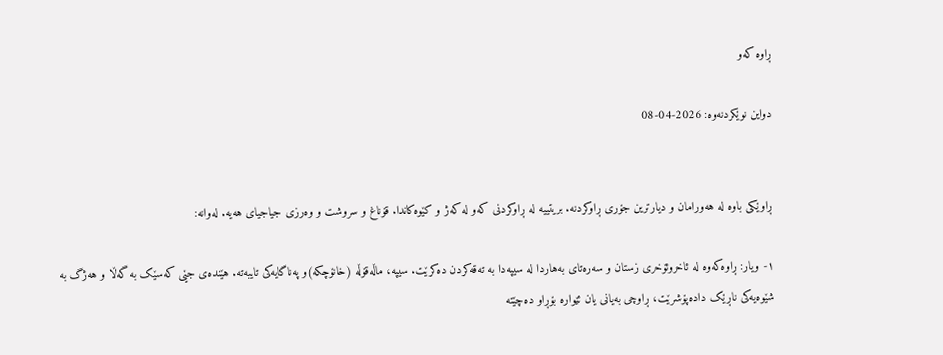ڕاوە کەو

دواین نوێکردنەوە: 2026-04-08


ڕاوێکی باوە لە هەورامان و دیارترین جۆری ڕاوکردنە. بریتییە لە ڕاوکردنی کەو لە کەژ و کێوەکاندا. قۆناغ و سروشت و وەرزی جیاجیای هەیە. لەوانە:

١- ویار: ڕاوەکەوە لە ئاخروئۆخری زستان و سەرەتای بەهاردا لە سیپەدا بە تەقەکردن دەکرێت. سیپە، ماڵەقۆڵە (خانۆچکە)و پەناگایەکی تایبەتە. هێندەی جێی کەسێک بە گەڵا و هەژگ بە شێوەیەکی ناڕێک دادەپۆشرێت، ڕاوچی بەیانی یان ئێوارە بۆڕاو دەچێتە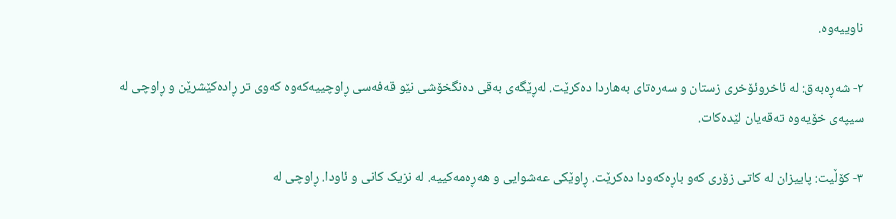ناوییەوە.

٢- شەڕەبەق: لە ئاخروئۆخری زستان و سەرەتای بەهاردا دەکرێت. لەڕێگەی بەقی دەنگخۆشی نێو قەفەسی ڕاوچییەکەوە کەوی تر ڕادەکێشرێن و ڕاوچی لە سیپەی خۆیەوە تەقەیان لێدەکات.

٣- کۆڵیت: پاییزان لە کاتی زۆری کەو باڕەکەودا دەکرێت. ڕاوێکی عەشوایی و هەڕەمەکییە. لە نزیک کانی و ئاودا. ڕاوچی لە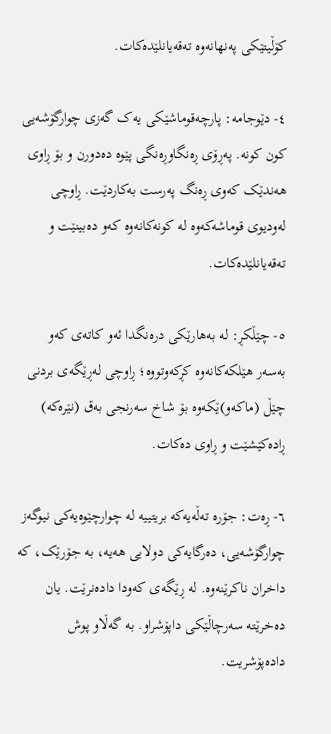کۆڵیتێکی پەنهانەوە تەقەیانلێدەکات.

٤- دێوجامە: پارچەقوماشێکی یەک گەزی چوارگۆشەیی کون کونە. پەڕۆی ڕەنگاوڕەنگی پێوە دەدورن و بۆ ڕاوی هەندێک کەوی ڕەنگ پەرست بەکاردێت. ڕاوچی لەودیوی قوماشەکەوە لە کونەکانەوە کەو دەبینێت و تەقەیانلێدەکات.

٥- چێڵکڕ: لە بەهارێکی درەنگدا ئەو کاتەی کەو بەسەر هێلکەکانەوە کڕکەوتووە؛ ڕاوچی لەڕێگەی بردنی چێڵ (ماکەو)ێکەوە بۆ شاخ سەرنجی بەق (نێرەکە) ڕادەکێشێت و ڕاوی دەکات.

٦- ڕەت: جۆرە تەڵەیەکە بریتییە لە چوارچێوەیەکی نیوگەز چوارگۆشەیی، دەرگایەکی دولایی هەیە، بە جۆرێک، کە داخران ناکرێنەوە. لە ڕێگەی کەودا دادەنرێت. یان دەخرێتە سەرچاڵێکی داپۆشراو. بە گەڵاو پوش دادەپۆشریت.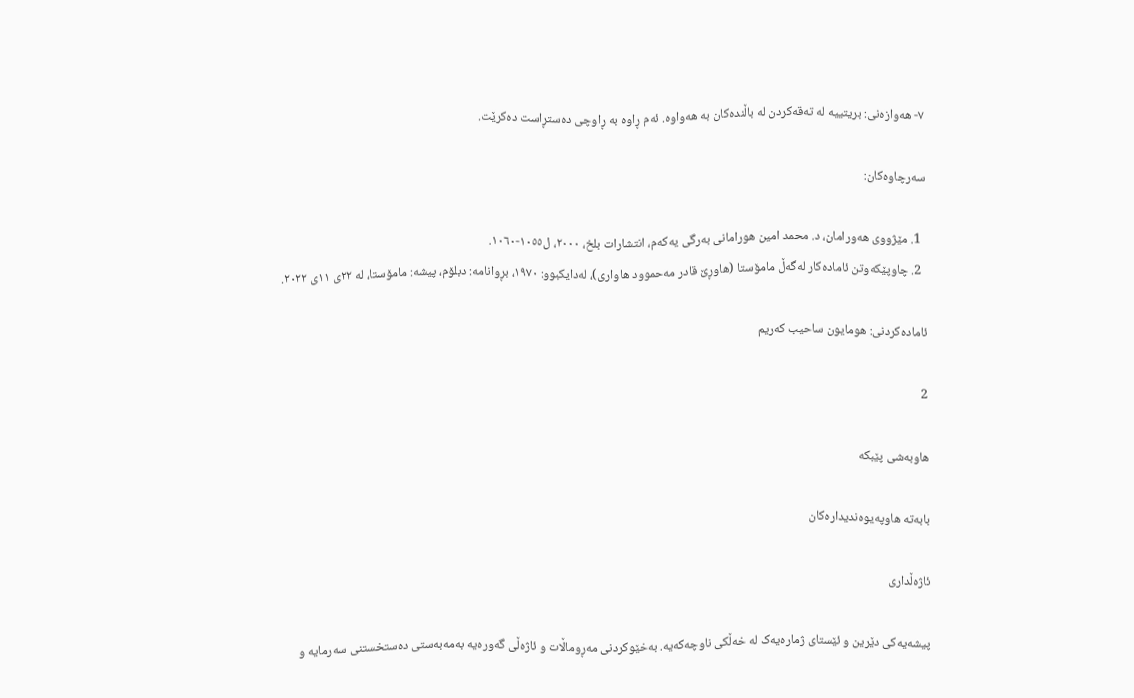٧- هەوازەنی: بریتییە لە تەقەکردن لە باڵندەکان بە هەواوە. ئەم ڕاوە بە ڕاوچی دەستڕاست دەکرێت.

سەرچاوەکان:

  1. مێژووی هەورامان، د. محمد امین هورامانی بەرگی یەکەم، انتشارات بلخ، ٢٠٠٠، ل١٠٥٥-١٠٦٠.
  2. چاوپێکەوتن ئامادەکار لەگەڵ مامۆستا (هاوڕێ قادر مەحموود هاواری)، لەدایکبوو: ١٩٧٠، بڕوانامە: دبلۆم، پیشە: مامۆستا، لە ٢٢ی ١١ی ٢٠٢٢.

ئامادەکردنی: هومایون ساحیب کەریم

2

هاوبەشی پێبکە

بابەتە هاوپەیوەندیدارەکان

ئاژەڵداری

پیشەیەکی دێرین و ئێستای ژمارەیەک لە خەڵکی ناوچەکەیە. بەخێوکردنی مەڕوماڵات و ئاژەڵی گەورەیە بەمەبەستی دەستخستنی سەرمایە و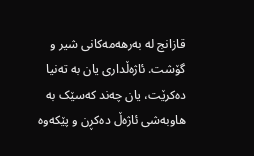قازانج لە بەرهەمەکانی شیر و گۆشت. ئاژەڵداری یان بە تەنیا دەکرێت، یان چەند کەسێک بە هاوبەشی ئاژەڵ دەکڕن و پێکەوە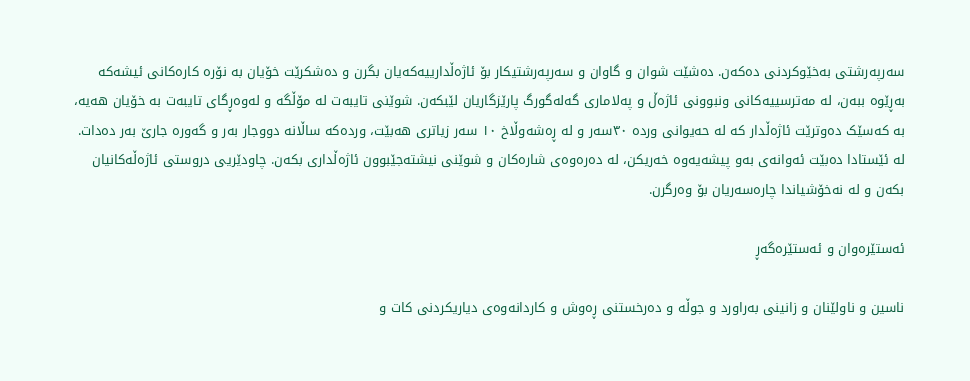سەرپەرشتی بەخێوکردنی دەکەن. دەشێت شوان و گاوان و سەرپەرشتیکار بۆ ئاژەڵدارییەکەیان بگرن و دەشکرێت خۆیان بە نۆرە کارەکانی ئیشەکە بەڕێوە ببەن، لە مەترسییەکانی ونبوونی ئاژەڵ و پەلاماری گەلەگورگ پارێزگاریان لێبکەن. شوێنی تایبەت لە مۆڵگە و لەوەڕگای تایبەت بە خۆیان هەیە، بە کەسێک دەوترێت ئاژەڵدار کە لە حەیوانی وردە ٣٠سەر و لە ڕەشەوڵاخ ١٠ سەر زیاتری هەبێت، وردەکە ساڵانە دووجار بەر و گەورە جارێ بەر دەدات. لە ئێستادا دەبێت ئەوانەی بەو پیشەیەوە خەریکن، لە دەرەوەی شارەکان و شوێنی نیشتەجێبوون ئاژەڵداری بکەن. چاودێریی دروستی ئاژەڵەکانیان بکەن و لە نەخۆشیاندا چارەسەریان بۆ وەرگرن.

ئەستێرەوان و ئەستێرەگەڕ

ناسین و ناولێنان و زانینی بەراورد و جوڵە و دەرخستنی ڕەوش و کاردانەوەی دیاریکردنی کات و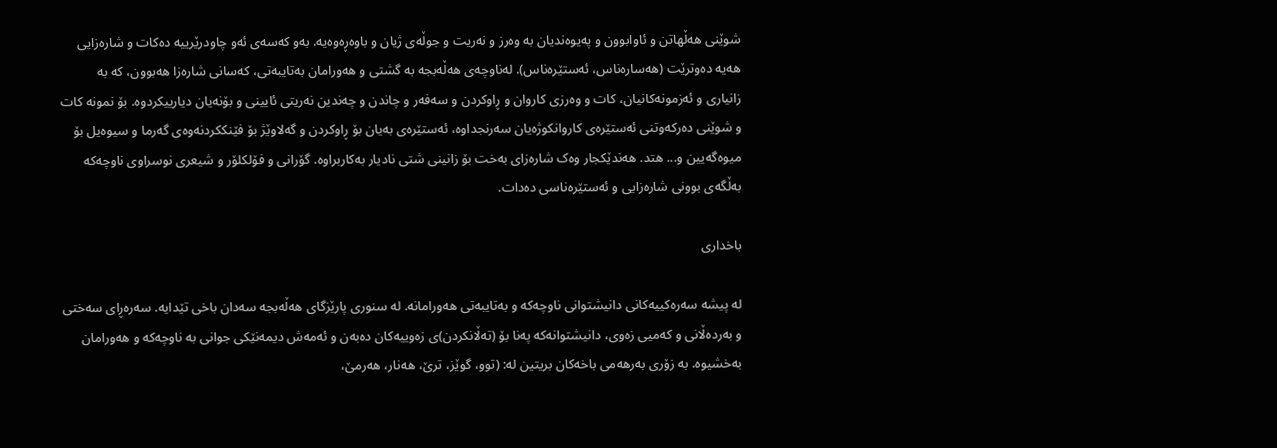شوێنی هەڵهاتن و ئاوابوون و پەیوەندیان بە وەرز و نەریت و جوڵەی ژیان و باوەڕەوەیە. بەو کەسەی ئەو چاودرێرییە دەکات و شارەزایی هەیە دەوترێت (هەسارەناس، ئەستێرەناس). لەناوچەی هەڵەبجە بە گشتی و هەورامان بەتایبەتی، کەسانی شارەزا هەبوون، کە بە زانیاری و ئەزمونەکانیان، کات و وەرزی کاروان و ڕاوکردن و سەفەر و چاندن و چەندین نەریتی ئایینی و بۆنەیان دیارییکردوە. بۆ نمونە کات و شوێنی دەرکەوتنی ئەستێرەی کاروانکوژەیان سەرنجداوە، ئەستێرەی بەیان بۆ ڕاوکردن و گەلاوێژ بۆ فێنککردنەوەی گەرما و سیوەیل بۆ میوەگەیین و... هتد. هەندێکجار وەک شارەزای بەخت بۆ زانینی شتی نادیار بەکاربراوە. گۆرانی و فۆلکلۆر و شیعری نوسراوی ناوچەکە بەڵگەی بوونی شارەزایی و ئەستێرەناسی دەدات.

باخدارى

لە پیشە سەرەکییەکانی دانیشتوانى ناوچەکە و بەتایبەتی هەورامانە. لە سنوری پارێزگای هەڵەبجە سەدان‌ باخی تێدایە. سەرەڕای سەختى و بەردەڵانى و کەمیى زەوی‌، دانیشتوانەکە پەنا بۆ (تەڵانکردن)ی زەوییەکان دەبەن و ئەمەش دیمەنێکی جوانی بە ناوچەکە و هەورامان بەخشیوە. بە زۆری بەرهەمى باخەکان بریتین‌ لە: (توو، گوێز، ترێ، هەنار، هەرمێ،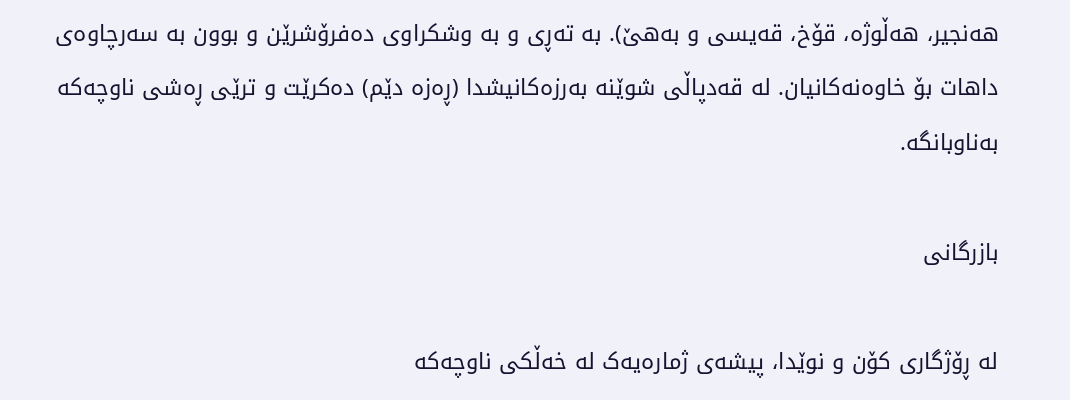هەنجیر، هەڵوژە، قۆخ، قەیسى و بەهێ). به ‌تەڕى و بە وشکراو‌ى دەفرۆشرێن و بوون‌ بە سەرچاوەی داهات بۆ خاوەنەکانیان. لە قەدپاڵى شوێنە بەرزەکانیشدا‌ (ڕەزە دێم) دەکرێت و ترێى ڕەشی ناوچەکە بەناوبانگە.

بازرگانی

لە ڕۆژگاری کۆن و نوێدا، پیشەی ژمارەیەک لە خەڵکی ناوچەکە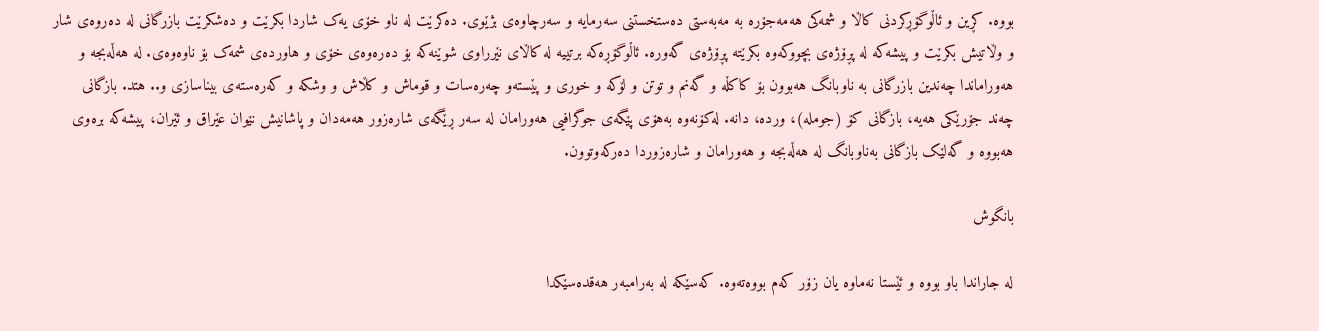بووه. کڕین و ئاڵوگۆڕکردنی کاڵا و شمەکی هەمەجۆرە بە مەبەستی دەستخستنی سەرمایە و سەرچاوەی بژێوی. دەکرێت لە ناو خۆی یەک شاردا بکرێت و دەشکرێت بازرگانی لە دەروەی شار و وڵاتیش بکرێت و پیشەکە لە پڕۆژەی بچووکەوە بکرێتە پڕۆژەی گەورە. ئاڵوگۆڕەکە برتییە لە کاڵای نێرراوی شوێنەکە بۆ دەرەوەی خۆی و هاوردەی شمەک بۆ ناوەوەی. لە هەڵەبجە و هەوراماندا چەندین بازرگانی بە ناوبانگ هەبوون بۆ کاکڵە و گەنم و توتن و لۆکە و خوری و پێستەو چەرەسات و قوماش و کڵاش و وشکە و کەرەستەی بیناسازی و.. هتد. بازگانی چەند جۆرێکی هەیە، بازگانی کۆ (جوملە)، وردە، دانە. لەکۆنەوە بەهۆی پێگەی جوگرافیی هەورامان لە سەر ڕێگەی شارەزور هەمەدان و پاشانیش نێوان عێراق و ئێران، پیشەکە برەوی هەبووە و گەلێک بازگانی بەناوبانگ لە هەڵەبجە و هەورامان و شارەزوردا دەرکەوتوون.

بانگوش

لە جاراندا باو بووە و ئێستا نەماوە یان زۆر کەم بووەتەوە. کەسێکە لە بەرامبەر هەقدەسێکدا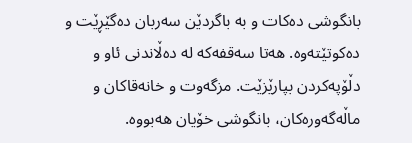بانگوشی دەکات و بە باگردێن سەربان دەگێڕێت و دەکوتێتەوە. هەتا سەقفەکە لە دەڵاندنی ئاو و دڵۆپەکردن بپارێزێت. مزگەوت و خانەقاکان و ماڵەگەورەکان، بانگوشی خۆیان هەبووە.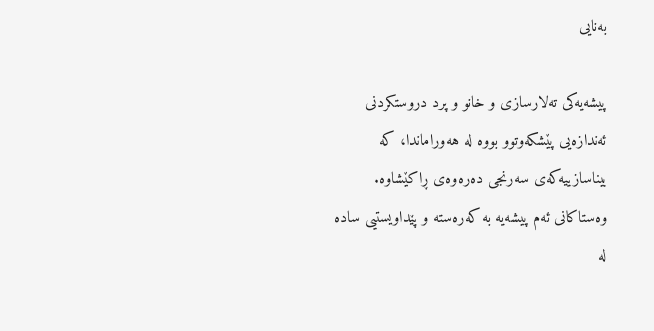بەنایی

پیشەیەکی تەلارسازی و خانو و پرد دروستکردنی ئەندازەیی پێشکەوتوو بووە لە هەوراماندا، کە بیناسازییەکەی سەرنجی دەرەوەی ڕاکێشاوە. وەستاکانی ئەم پیشەیە بە کەرەستە و پێداویستیی سادە لە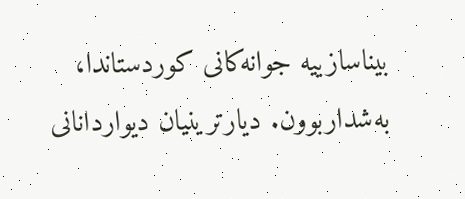بیناسازییە جوانەکانی کوردستاندا، بەشداربوون. دیارترینیان دیواردانانی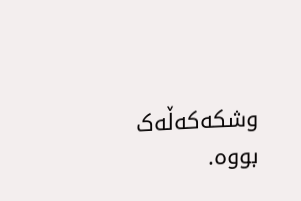وشکەکەڵەک بووە.